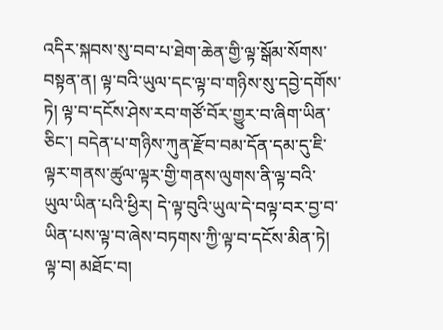འདིར་སྐབས་སུ་བབ་པ་ཐེག་ཆེན་གྱི་ལྟ་སྒོམ་སོགས་བསྟན་ན། ལྟ་བའི་ཡུལ་དང་ལྟ་བ་གཉིས་སུ་དབྱེ་དགོས་ཏེ། ལྟ་བ་དངོས་ཤེས་རབ་གཙོ་བོར་གྱུར་བ་ཞིག་ཡིན་ཅིང་། བདེན་པ་གཉིས་ཀུན་རྫོབ་བམ་དོན་དམ་དུ་ཇི་ལྟར་གནས་ཚུལ་ལྟར་གྱི་གནས་ལུགས་ནི་ལྟ་བའི་ཡུལ་ཡིན་པའི་ཕྱིར། དེ་ལྟ་བུའི་ཡུལ་དེ་བལྟ་བར་བྱ་བ་ཡིན་པས་ལྟ་བ་ཞེས་བཏགས་ཀྱི་ལྟ་བ་དངོས་མིན་ཏེ། ལྟ་བ། མཐོང་བ།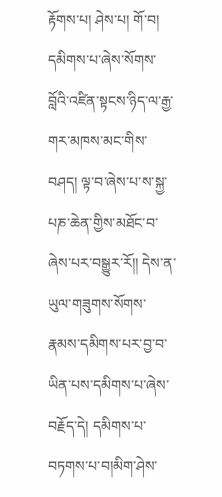རྟོགས་པ། ཤེས་པ། གོ་བ། དམིགས་པ་ཞེས་སོགས་བློའི་འཛིན་སྟངས་ཉིད་ལ་རྒྱ་གར་མཁས་མང་གིས་བཤད། ལྟ་བ་ཞེས་པ་ས་སྐྱ་པཎ་ཆེན་གྱིས་མཐོང་བ་ཞེས་པར་བསྒྱུར་རོ།། དེས་ན་ཡུལ་གཟུགས་སོགས་རྣམས་དམིགས་པར་བྱ་བ་ཡིན་པས་དམིགས་པ་ཞེས་བརྗོད་དེ། དམིགས་པ་བཏགས་པ་བ།མིག་ཤེས་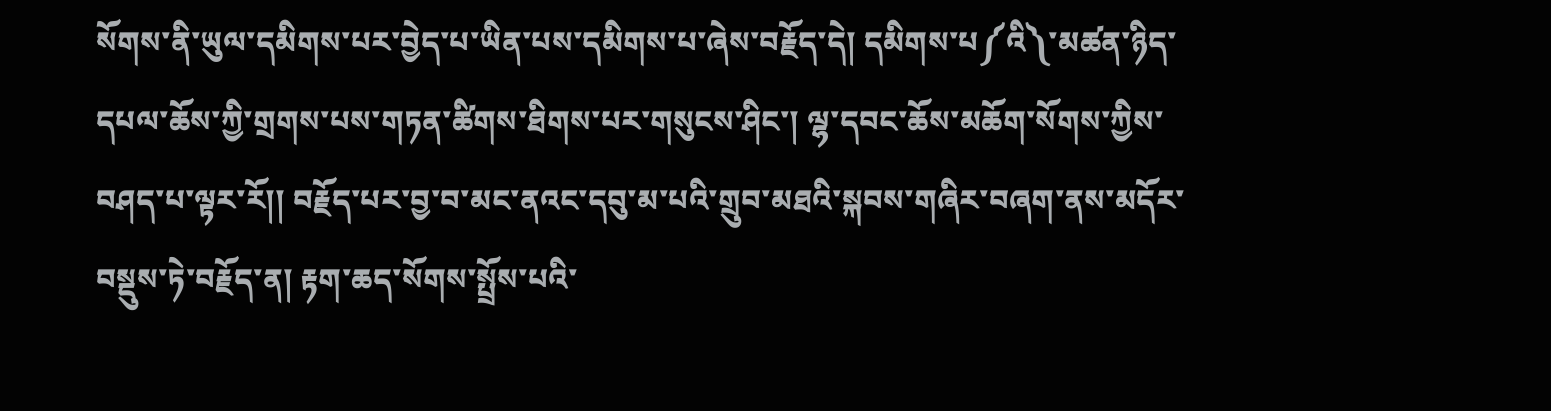སོགས་ནི་ཡུལ་དམིགས་པར་བྱེད་པ་ཡིན་པས་དམིགས་པ་ཞེས་བརྗོད་དེ། དམིགས་པ༼འི༽་མཚན་ཉིད་དཔལ་ཆོས་ཀྱི་གྲགས་པས་གཏན་ཚིགས་ཐིགས་པར་གསུངས་ཤིང་། ལྷ་དབང་ཆོས་མཆོག་སོགས་ཀྱིས་བཤད་པ་ལྟར་རོ།། བརྗོད་པར་བྱ་བ་མང་ནའང་དབུ་མ་པའི་གྲུབ་མཐའི་སྐབས་གཞིར་བཞག་ནས་མདོར་བསྡུས་ཏེ་བརྗོད་ན། རྟག་ཆད་སོགས་སྤྲོས་པའི་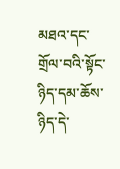མཐའ་དང་གྲོལ་བའི་སྟོང་ཉིད་དམ་ཆོས་ཉིད་དེ་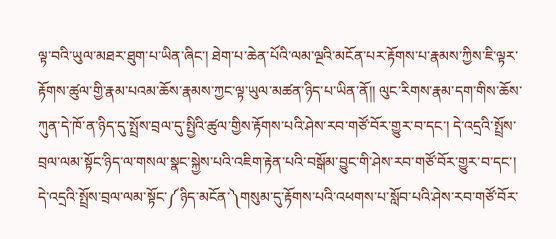ལྟ་བའི་ཡུལ་མཐར་ཐུག་པ་ཡིན་ཞིང་། ཐེག་པ་ཆེན་པོའི་ལམ་ལྔའི་མངོན་པར་རྟོགས་པ་རྣམས་ཀྱིས་ཇི་ལྟར་རྟོགས་ཚུལ་གྱི་རྣམ་པའམ་ཆོས་རྣམས་ཀྱང་ལྟ་ཡུལ་མཚན་ཉིད་པ་ཡིན་ནོ།། ལུང་རིགས་རྣམ་དག་གིས་ཆོས་ཀུན་དེ་ཁོ་ན་ཉིད་དུ་སྤྲོས་བྲལ་དུ་སྤྱིའི་ཚུལ་གྱིས་རྟོགས་པའི་ཤེས་རབ་གཙོ་བོར་གྱུར་བ་དང་། དེ་འདྲའི་སྤྲོས་བྲལ་ལམ་སྟོང་ཉིད་ལ་གསལ་སྣང་སྐྱེས་པའི་འཇིག་རྟེན་པའི་བསྒོམ་བྱུང་གི་ཤེས་རབ་གཙོ་བོར་གྱུར་བ་དང་། དེ་འདྲའི་སྤྲོས་བྲལ་ལམ་སྟོང་༼ཉིད་མངོན་༽གསུམ་དུ་རྟོགས་པའི་འཕགས་པ་སློབ་པའི་ཤེས་རབ་གཙོ་བོར་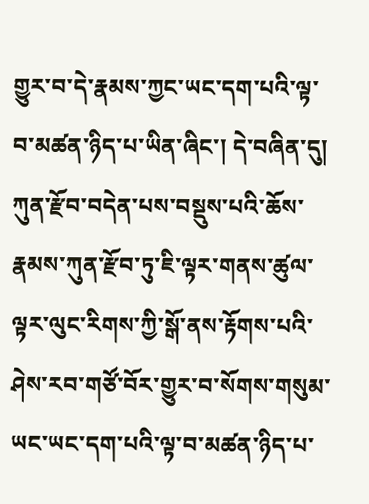གྱུར་བ་དེ་རྣམས་ཀྱང་ཡང་དག་པའི་ལྟ་བ་མཚན་ཉིད་པ་ཡིན་ཞིང་། དེ་བཞིན་དུ། ཀུན་རྫོབ་བདེན་པས་བསྡུས་པའི་ཆོས་རྣམས་ཀུན་རྫོབ་ཏུ་ཇི་ལྟར་གནས་ཚུལ་ལྟར་ལུང་རིགས་ཀྱི་སྒོ་ནས་རྟོགས་པའི་ཤེས་རབ་གཙོ་བོར་གྱུར་བ་སོགས་གསུམ་ཡང་ཡང་དག་པའི་ལྟ་བ་མཚན་ཉིད་པ་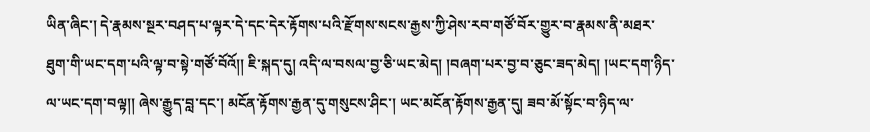ཡིན་ཞིང་། དེ་རྣམས་སྔར་བཤད་པ་ལྟར་དེ་དང་དེར་རྟོགས་པའི་རྫོགས་སངས་རྒྱས་ཀྱི་ཤེས་རབ་གཙོ་བོར་གྱུར་བ་རྣམས་ནི་མཐར་ཐུག་གི་ཡང་དག་པའི་ལྟ་བ་སྟེ་གཙོ་བོའོ།། ཇི་སྐད་དུ། འདི་ལ་བསལ་བྱ་ཅི་ཡང་མེད། །བཞག་པར་བྱ་བ་ཅུང་ཟད་མེད། །ཡང་དག་ཉིད་ལ་ཡང་དག་བལྟ།། ཞེས་རྒྱུད་བླ་དང་། མངོན་རྟོགས་རྒྱན་དུ་གསུངས་ཤིང་། ཡང་མངོན་རྟོགས་རྒྱན་དུ། ཟབ་མོ་སྟོང་བ་ཉིད་ལ་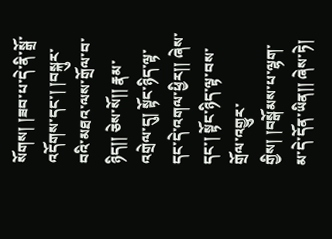སོགས། །ཟབ་པ་དེ་ནི་སྒྲོ་འདོགས་དང་། །བསྐུར་བའི་མཐའ་ལས་གྲོལ་བ་ཉིད།། ཅེས་སོ།། རྣམ་འགྲེལ་དུ། སྟོང་ཉིད་ལྟ་དང་དེ་འགལ་ཕྱིར།། ཞེས་དང་། སྟོང་ཉིད་ལྟ་བས་གྲོལ་འགྱུར་གྱིས། །བསྒོམས་པ་ལྷག་མ་དེ་དོན་ཡིན།། ཞེས་ཏེ།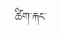ཚིག་རྐང་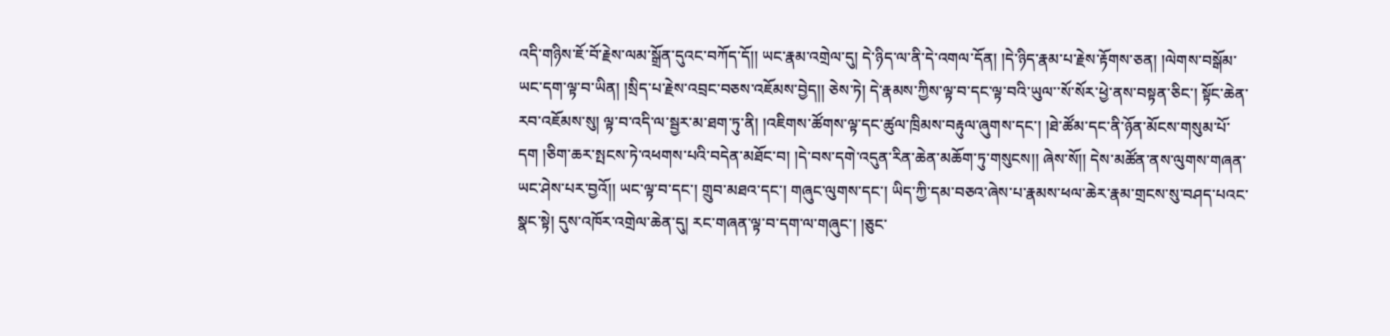འདི་གཉིས་ཇོ་བོ་རྗེས་ལམ་སྒྲོན་དུའང་བཀོད་དོ།། ཡང་རྣམ་འགྲེལ་དུ། དེ་ཉིད་ལ་ནི་དེ་འགལ་དོན། །དེ་ཉིད་རྣམ་པ་རྗེས་རྟོགས་ཅན། །ལེགས་བསྒོམ་ཡང་དག་ལྟ་བ་ཡིན། །སྲིད་པ་རྗེས་འབྲང་བཅས་འཇོམས་བྱེད།། ཅེས་ཏེ། དེ་རྣམས་ཀྱིས་ལྟ་བ་དང་ལྟ་བའི་ཡུལ་་སོ་སོར་ཕྱེ་ནས་བསྟན་ཅིང་། སྟོང་ཆེན་རབ་འཇོམས་སུ། ལྟ་བ་འདི་ལ་སྦྱར་མ་ཐག་ཏུ་ནི། །འཇིགས་ཚོགས་ལྟ་དང་ཚུལ་ཁྲིམས་བརྟུལ་ཞུགས་དང་། །ཐེ་ཚོམ་དང་ནི་ཉོན་མོངས་གསུམ་པོ་དག །ཅིག་ཆར་སྤངས་ཏེ་འཕགས་པའི་བདེན་མཐོང་བ། །དེ་བས་དགེ་འདུན་རིན་ཆེན་མཆོག་ཏུ་གསུངས།། ཞེས་སོ།། དེས་མཚོན་ནས་ལུགས་གཞན་ཡང་ཤེས་པར་བྱའོ།། ཡང་ལྟ་བ་དང་། གྲུབ་མཐའ་དང་། གཞུང་ལུགས་དང་། ཡིད་ཀྱི་དམ་བཅའ་ཞེས་པ་རྣམས་ཕལ་ཆེར་རྣམ་གྲངས་སུ་བཤད་པའང་སྣང་སྟེ། དུས་འཁོར་འགྲེལ་ཆེན་དུ། རང་གཞན་ལྟ་བ་དག་ལ་གཞུང་། །ཅུང་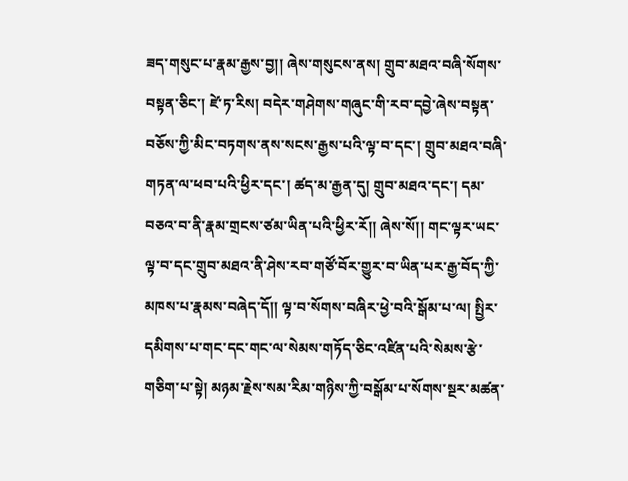ཟད་གསུང་པ་རྣམ་རྒྱས་བྱ།། ཞེས་གསུངས་ནས། གྲུབ་མཐའ་བཞི་སོགས་བསྟན་ཅིང་། ཛེ་ཏ་རིས། བདེར་གཤེགས་གཞུང་གི་རབ་དབྱེ་ཞེས་བསྟན་བཅོས་ཀྱི་མིང་བཏགས་ནས་སངས་རྒྱས་པའི་ལྟ་བ་དང་། གྲུབ་མཐའ་བཞི་གཏན་ལ་ཕབ་པའི་ཕྱིར་དང་། ཚད་མ་རྒྱན་དུ། གྲུབ་མཐའ་དང་། དམ་བཅའ་བ་ནི་རྣམ་གྲངས་ཙམ་ཡིན་པའི་ཕྱིར་རོ།། ཞེས་སོ།། གང་ལྟར་ཡང་ལྟ་བ་དང་གྲུབ་མཐའ་ནི་ཤེས་རབ་གཙོ་བོར་གྱུར་བ་ཡིན་པར་རྒྱ་བོད་ཀྱི་མཁས་པ་རྣམས་བཞེད་དོ།། ལྟ་བ་སོགས་བཞིར་ཕྱེ་བའི་སྒོམ་པ་ལ། སྤྱིར་དམིགས་པ་གང་དང་གང་ལ་སེམས་གཏོད་ཅིང་འཛིན་པའི་སེམས་རྩེ་གཅིག་པ་སྟེ། མཉམ་རྗེས་སམ་རིམ་གཉིས་ཀྱི་བསྒོམ་པ་སོགས་སྔར་མཚན་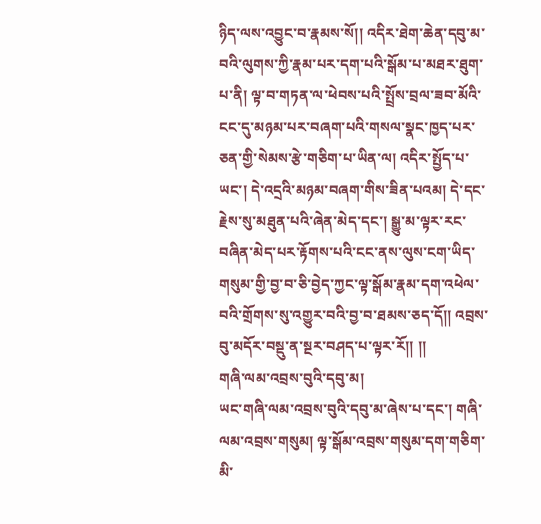ཉིད་ལས་འབྱུང་བ་རྣམས་སོ།། འདིར་ཐེག་ཆེན་དབུ་མ་བའི་ལུགས་ཀྱི་རྣམ་པར་དག་པའི་སྒོམ་པ་མཐར་ཐུག་པ་ནི། ལྟ་བ་གཏན་ལ་ཕེབས་པའི་སྤྲོས་བྲལ་ཟབ་མོའི་ངང་དུ་མཉམ་པར་བཞག་པའི་གསལ་སྣང་ཁྱད་པར་ཅན་གྱི་སེམས་རྩེ་གཅིག་པ་ཡིན་ལ། འདིར་སྤྱོད་པ་ཡང་། དེ་འདྲའི་མཉམ་བཞག་གིས་ཟིན་པའམ། དེ་དང་རྗེས་སུ་མཐུན་པའི་ཞེན་མེད་དང་། སྒྱུ་མ་ལྟར་རང་བཞིན་མེད་པར་རྟོགས་པའི་ངང་ནས་ལུས་ངག་ཡིད་གསུམ་གྱི་བྱ་བ་ཅི་བྱེད་ཀྱང་ལྟ་སྒོམ་རྣམ་དག་འཕེལ་བའི་གྲོགས་སུ་འགྱུར་བའི་བྱ་བ་ཐམས་ཅད་དོ།། འབྲས་བུ་མདོར་བསྡུ་ན་སྔར་བཤད་པ་ལྟར་རོ།། །།
གཞི་ལམ་འབྲས་བུའི་དབུ་མ།
ཡང་གཞི་ལམ་འབྲས་བུའི་དབུ་མ་ཞེས་པ་དང་། གཞི་ལམ་འབྲས་གསུམ། ལྟ་སྒོམ་འབྲས་གསུམ་དག་གཅིག་མི་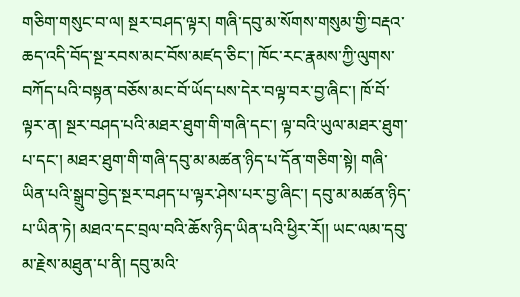གཅིག་གསུང་བ་ལ། སྔར་བཤད་ལྟར། གཞི་དབུ་མ་སོགས་གསུམ་གྱི་བརྡའ་ཆད་འདི་བོད་སྔ་རབས་མང་བོས་མཛད་ཅིང་། ཁོང་རང་རྣམས་ཀྱི་ལུགས་བཀོད་པའི་བསྟན་བཅོས་མང་བོ་ཡོད་པས་དེར་བལྟ་བར་བྱ་ཞིང་། ཁོ་བོ་ལྟར་ན། སྔར་བཤད་པའི་མཐར་ཐུག་གི་གཞི་དང་། ལྟ་བའི་ཡུལ་མཐར་ཐུག་པ་དང་། མཐར་ཐུག་གི་གཞི་དབུ་མ་མཚན་ཉིད་པ་དོན་གཅིག་སྟེ། གཞི་ཡིན་པའི་སྒྲུབ་བྱེད་སྔར་བཤད་པ་ལྟར་ཤེས་པར་བྱ་ཞིང་། དབུ་མ་མཚན་ཉིད་པ་ཡིན་ཏེ། མཐའ་དང་བྲལ་བའི་ཆོས་ཉིད་ཡིན་པའི་ཕྱིར་རོ།། ཡང་ལམ་དབུ་མ་རྗེས་མཐུན་པ་ནི། དབུ་མའི་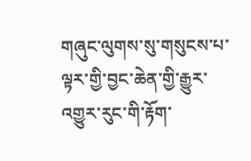གཞུང་ལུགས་སུ་གསུངས་པ་ལྟར་གྱི་བྱང་ཆེན་གྱི་རྒྱུར་འགྱུར་རུང་གི་རྟོག་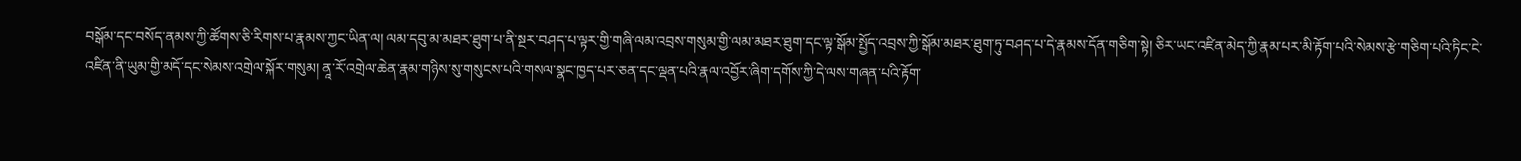བསྒོམ་དང་བསོད་ནམས་ཀྱི་ཚོགས་ཅི་རིགས་པ་རྣམས་ཀྱང་ཡིན་ལ། ལམ་དབུ་མ་མཐར་ཐུག་པ་ནི་སྔར་བཤད་པ་ལྟར་གྱི་གཞི་ལམ་འབྲས་གསུམ་གྱི་ལམ་མཐར་ཐུག་དང་ལྟ་སྒོམ་སྤྱོད་འབྲས་ཀྱི་སྒོམ་མཐར་ཐུག་ཏུ་བཤད་པ་དེ་རྣམས་དོན་གཅིག་སྟེ། ཅིར་ཡང་འཛིན་མེད་ཀྱི་རྣམ་པར་མི་རྟོག་པའི་སེམས་རྩེ་གཅིག་པའི་ཏིང་ངེ་འཛིན་ནི་ཡུམ་གྱི་མདོ་དང་སེམས་འགྲེལ་སྐོར་གསུམ། ནཱ་རོ་འགྲེལ་ཆེན་རྣམ་གཉིས་སུ་གསུངས་པའི་གསལ་སྣང་ཁྱད་པར་ཅན་དང་ལྡན་པའི་རྣལ་འབྱོར་ཞིག་དགོས་ཀྱི་དེ་ལས་གཞན་པའི་རྟོག་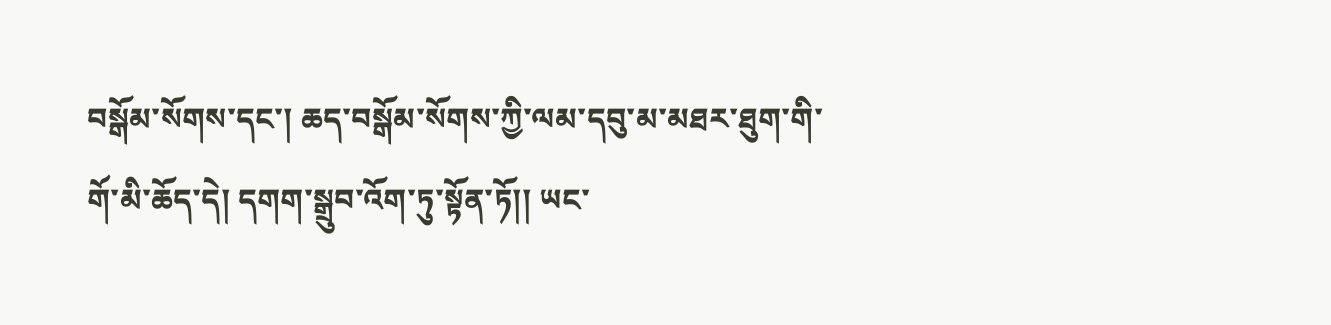བསྒོམ་སོགས་དང་། ཆད་བསྒོམ་སོགས་ཀྱི་ལམ་དབུ་མ་མཐར་ཐུག་གི་གོ་མི་ཆོད་དེ། དགག་སྒྲུབ་འོག་ཏུ་སྟོན་ཏོ།། ཡང་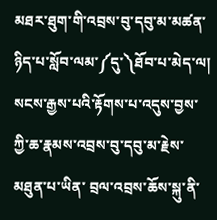མཐར་ཐུག་གི་འབྲས་བུ་དབུ་མ་མཚན་ཉིད་པ་སློབ་ལམ་༼དུ་༽ཐོབ་པ་མེད་ལ། སངས་རྒྱས་པའི་རྟོགས་པ་འདུས་བྱས་ཀྱི་ཆ་རྣམས་འབྲས་བུ་དབུ་མ་རྗེས་མཐུན་པ་ཡིན་ བྲལ་འབྲས་ཆོས་སྐུ་ནི་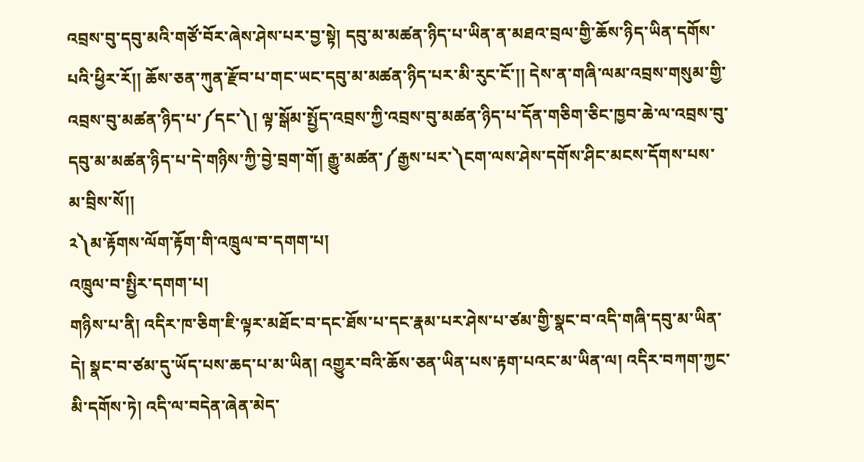འབྲས་བུ་དབུ་མའི་གཙོ་བོར་ཞེས་ཤེས་པར་བྱ་སྟེ། དབུ་མ་མཚན་ཉིད་པ་ཡིན་ན་མཐའ་བྲལ་གྱི་ཆོས་ཉིད་ཡིན་དགོས་པའི་ཕྱིར་རོ།། ཆོས་ཅན་ཀུན་རྫོབ་པ་གང་ཡང་དབུ་མ་མཚན་ཉིད་པར་མི་རུང་ངོ་།། དེས་ན་གཞི་ལམ་འབྲས་གསུམ་གྱི་འབྲས་བུ་མཚན་ཉིད་པ་༼དང་༽། ལྟ་སྒོམ་སྤྱོད་འབྲས་ཀྱི་འབྲས་བུ་མཚན་ཉིད་པ་དོན་གཅིག་ཅིང་ཁྱབ་ཆེ་ལ་འབྲས་བུ་དབུ་མ་མཚན་ཉིད་པ་དེ་གཉིས་ཀྱི་བྱེ་བྲག་གོ། རྒྱུ་མཚན་༼རྒྱས་པར་༽ངག་ལས་ཤེས་དགོས་ཤིང་མངས་དོགས་པས་མ་བྲིས་སོ།།
༢༽མ་རྟོགས་ལོག་རྟོག་གི་འཁྲུལ་བ་དགག་པ།
འཁྲུལ་བ་སྤྱིར་དགག་པ།
གཉིས་པ་ནི། འདིར་ཁ་ཅིག་ཇི་ལྟར་མཐོང་བ་དང་ཐོས་པ་དང་རྣམ་པར་ཤེས་པ་ཙམ་གྱི་སྣང་བ་འདི་གཞི་དབུ་མ་ཡིན་དེ། སྣང་བ་ཙམ་དུ་ཡོད་པས་ཆད་པ་མ་ཡིན། འགྱུར་བའི་ཆོས་ཅན་ཡིན་པས་རྟག་པའང་མ་ཡིན་ལ། འདིར་བཀག་ཀྱང་མི་དགོས་ཏེ། འདི་ལ་བདེན་ཞེན་མེད་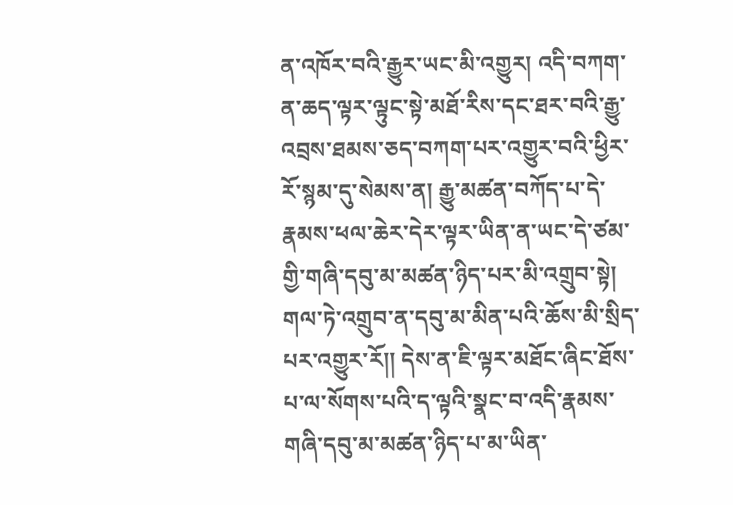ན་འཁོར་བའི་རྒྱུར་ཡང་མི་འགྱུར། འདི་བཀག་ན་ཆད་ལྟར་ལྟུང་སྟེ་མཐོ་རིས་དང་ཐར་བའི་རྒྱུ་འབྲས་ཐམས་ཅད་བཀག་པར་འགྱུར་བའི་ཕྱིར་རོ་སྙམ་དུ་སེམས་ན། རྒྱུ་མཚན་བཀོད་པ་དེ་རྣམས་ཕལ་ཆེར་དེར་ལྟར་ཡིན་ན་ཡང་དེ་ཙམ་གྱི་གཞི་དབུ་མ་མཚན་ཉིད་པར་མི་འགྲུབ་སྟེ། གལ་ཏེ་འགྲུབ་ན་དབུ་མ་མིན་པའི་ཆོས་མི་སྲིད་པར་འགྱུར་རོ།། དེས་ན་ཇི་ལྟར་མཐོང་ཞིང་ཐོས་པ་ལ་སོགས་པའི་ད་ལྟའི་སྣང་བ་འདི་རྣམས་གཞི་དབུ་མ་མཚན་ཉིད་པ་མ་ཡིན་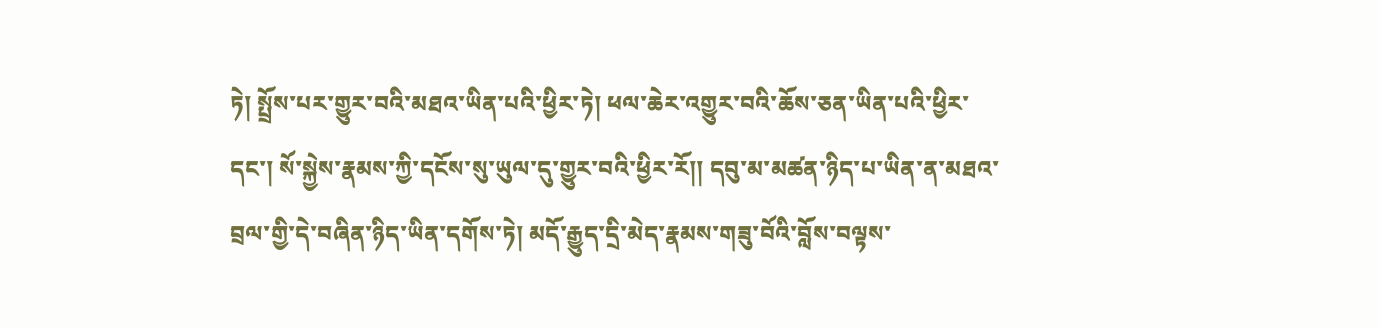ཏེ། སྤྲོས་པར་གྱུར་བའི་མཐའ་ཡིན་པའི་ཕྱིར་ཏེ། ཕལ་ཆེར་འགྱུར་བའི་ཆོས་ཅན་ཡིན་པའི་ཕྱིར་དང་། སོ་སྐྱེས་རྣམས་ཀྱི་དངོས་སུ་ཡུལ་དུ་གྱུར་བའི་ཕྱིར་རོ།། དབུ་མ་མཚན་ཉིད་པ་ཡིན་ན་མཐའ་བྲལ་གྱི་དེ་བཞིན་ཉིད་ཡིན་དགོས་ཏེ། མདོ་རྒྱུད་དྲི་མེད་རྣམས་གཟུ་བོའི་བློས་བལྟས་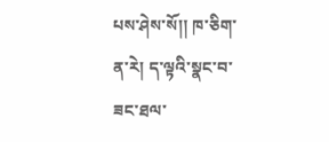པས་ཤེས་སོ།། ཁ་ཅིག་ན་རེ། ད་ལྟའི་སྣང་བ་ཟང་ཐལ་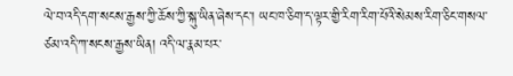ལེ་བ་འདི་དག་སངས་རྒྱས་ཀྱི་ཆོས་ཀྱི་སྐུ་ཡིན་ཞེས་དང་། ཡང་ཁ་ཅིག་ད་ལྟར་གྱི་རིག་རིག་པོའི་སེམས་རིག་ཅིང་གསལ་ཙམ་འདི་ཀ་སངས་རྒྱས་ཡིན། འདི་ལ་རྣམ་པར་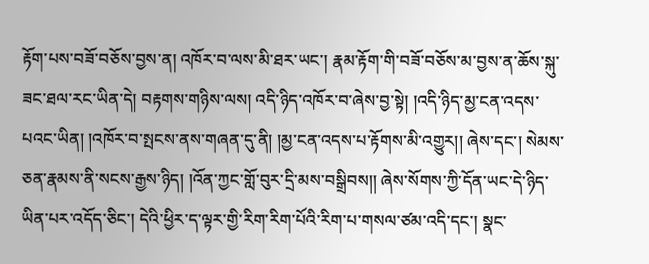རྟོག་པས་བཟོ་བཅོས་བྱས་ན། འཁོར་བ་ལས་མི་ཐར་ཡང་། རྣམ་རྟོག་གི་བཟོ་བཅོས་མ་བྱས་ན་ཆོས་སྐུ་ཟང་ཐལ་རང་ཡིན་དེ། བརྟགས་གཉིས་ལས། འདི་ཉིད་འཁོར་བ་ཞེས་བྱ་སྟེ། །འདི་ཉིད་མྱ་ངན་འདས་པའང་ཡིན། །འཁོར་བ་སྤངས་ནས་གཞན་དུ་ནི། །མྱ་ངན་འདས་པ་རྟོགས་མི་འགྱུར།། ཞེས་དང་། སེམས་ཅན་རྣམས་ནི་སངས་རྒྱས་ཉིད། །འོན་ཀྱང་གློ་བུར་དྲི་མས་བསྒྲིབས།། ཞེས་སོགས་ཀྱི་དོན་ཡང་དེ་ཉིད་ཡིན་པར་འདོད་ཅིང་། དེའི་ཕྱིར་ད་ལྟར་གྱི་རིག་རིག་པོའི་རིག་པ་གསལ་ཙམ་འདི་དང་། སྣང་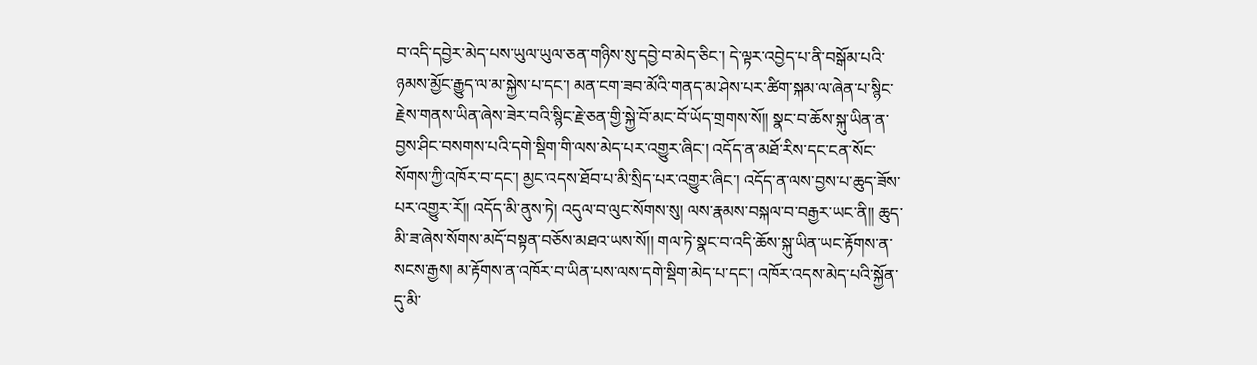བ་འདི་དབྱེར་མེད་པས་ཡུལ་ཡུལ་ཅན་གཉིས་སུ་དབྱེ་བ་མེད་ཅིང་། དེ་ལྟར་འབྱེད་པ་ནི་བསྒོམ་པའི་ཉམས་མྱོང་རྒྱུད་ལ་མ་སྐྱེས་པ་དང་། མན་ངག་ཟབ་མོའི་གནད་མ་ཤེས་པར་ཚིག་སྐམ་ལ་ཞེན་པ་སྙིང་རྗེས་གནས་ཡིན་ཞེས་ཟེར་བའི་སྙིང་རྗེ་ཅན་གྱི་སྐྱེ་བོ་མང་བོ་ཡོད་གྲགས་སོ།། སྣང་བ་ཆོས་སྐུ་ཡིན་ན་བྱས་ཤིང་བསགས་པའི་དགེ་སྡིག་གི་ལས་མེད་པར་འགྱུར་ཞིང་། འདོད་ན་མཐོ་རིས་དང་ངན་སོང་སོགས་ཀྱི་འཁོར་བ་དང་། མྱང་འདས་ཐོབ་པ་མི་སྲིད་པར་འགྱུར་ཞིང་། འདོད་ན་ལས་བྱས་པ་ཆུད་ཟོས་པར་འགྱུར་རོ།། འདོད་མི་ནུས་ཏེ། འདུལ་བ་ལུང་སོགས་སུ། ལས་རྣམས་བསྐལ་བ་བརྒྱར་ཡང་ནི།། ཆུད་མི་ཟ་ཞེས་སོགས་མདོ་བསྟན་བཅོས་མཐའ་ཡས་སོ།། གལ་ཏེ་སྣང་བ་འདི་ཆོས་སྐུ་ཡིན་ཡང་རྟོགས་ན་སངས་རྒྱས། མ་རྟོགས་ན་འཁོར་བ་ཡིན་པས་ལས་དགེ་སྡིག་མེད་པ་དང་། འཁོར་འདས་མེད་པའི་སྐྱོན་དུ་མི་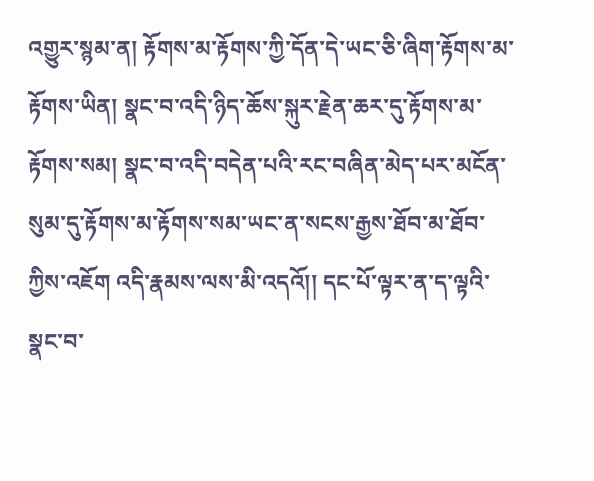འགྱུར་སྙམ་ན། རྟོགས་མ་རྟོགས་ཀྱི་དོན་དེ་ཡང་ཅི་ཞིག་རྟོགས་མ་རྟོགས་ཡིན། སྣང་བ་འདི་ཉིད་ཆོས་སྐུར་རྗེན་ཆར་དུ་རྟོགས་མ་རྟོགས་སམ། སྣང་བ་འདི་བདེན་པའི་རང་བཞིན་མེད་པར་མངོན་སུམ་དུ་རྟོགས་མ་རྟོགས་སམ་ཡང་ན་སངས་རྒྱས་ཐོབ་མ་ཐོབ་ཀྱིས་འཇོག འདི་རྣམས་ལས་མི་འདའོ།། དང་པོ་ལྟར་ན་ད་ལྟའི་སྣང་བ་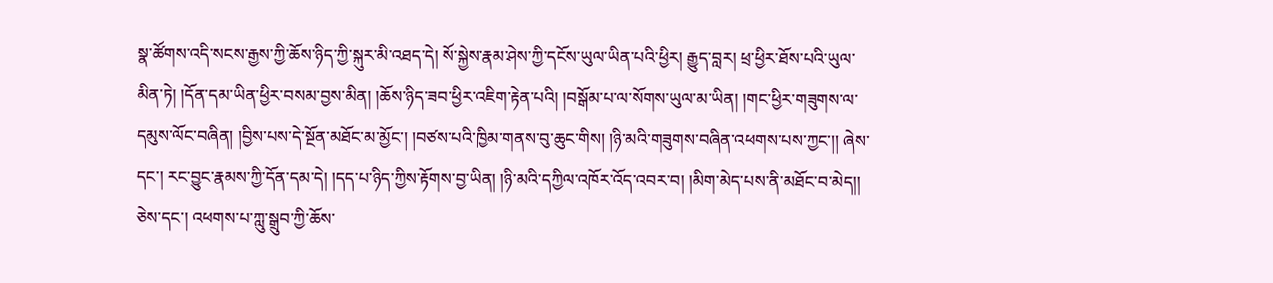སྣ་ཚོགས་འདི་སངས་རྒྱས་ཀྱི་ཆོས་ཉིད་ཀྱི་སྐུར་མི་འཐད་དེ། སོ་སྐྱེས་རྣམ་ཤེས་ཀྱི་དངོས་ཡུལ་ཡིན་པའི་ཕྱིར། རྒྱུད་བླར། ཕྲ་ཕྱིར་ཐོས་པའི་ཡུལ་མིན་ཏེ། །དོན་དམ་ཡིན་ཕྱིར་བསམ་བྱས་མིན། །ཆོས་ཉིད་ཟབ་ཕྱིར་འཇིག་རྟེན་པའི། །བསྒོམ་པ་ལ་སོགས་ཡུལ་མ་ཡིན། །གང་ཕྱིར་གཟུགས་ལ་དམུས་ལོང་བཞིན། །བྱིས་པས་དེ་སྔོན་མཐོང་མ་མྱོང་། །བཙས་པའི་ཁྱིམ་གནས་བུ་ཆུང་གིས། །ཉི་མའི་གཟུགས་བཞིན་འཕགས་པས་ཀྱང་།། ཞེས་དང་། རང་བྱུང་རྣམས་ཀྱི་དོན་དམ་དེ། །དད་པ་ཉིད་ཀྱིས་རྟོགས་བྱ་ཡིན། །ཉི་མའི་དཀྱིལ་འཁོར་འོད་འབར་བ། །མིག་མེད་པས་ནི་མཐོང་བ་མེད།། ཅེས་དང་། འཕགས་པ་ཀླུ་སྒྲུབ་ཀྱི་ཆོས་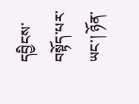དབྱིངས་བསྟོད་པར་ཡང་། ཉོན་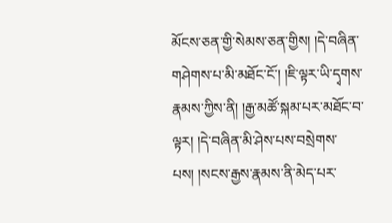མོངས་ཅན་གྱི་སེམས་ཅན་གྱིས། །དེ་བཞིན་གཤེགས་པ་མི་མཐོང་ངོ་། །ཇི་ལྟར་ཡི་དྭགས་རྣམས་ཀྱིས་ནི། །རྒྱ་མཚོ་སྐམ་པར་མཐོང་བ་ལྟར། །དེ་བཞིན་མི་ཤེས་པས་བསྲེགས་པས། །སངས་རྒྱས་རྣམས་ནི་མེད་པར་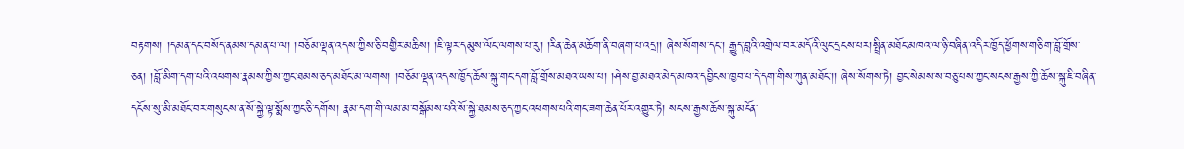བརྟགས། །དམན་དང་བསོད་ནམས་དམན་པ་ལ། །བཅོམ་ལྡན་འདས་ཀྱིས་ཅི་བགྱིར་མཆིས། །ཇི་ལྟར་དམུས་ལོང་ལགས་པ་རུ། །རིན་ཆེན་མཆོག་ནི་བཞག་པ་འདྲ།། ཞེས་སོགས་དང་། རྒྱུད་བླའི་འགྲེལ་བར་མདོའི་ལུང་དྲངས་པར།སྤྲིན་མཐོང་མཁའ་ལ་ཉི་བཞིན་འདིར་ཁྱོད་ཕྱོགས་གཅིག་བློ་གྲོས་ཅན། །བློ་མིག་དག་པའི་འཕགས་རྣམས་ཀྱིས་ཀྱང་ཐམས་ཅད་མཐོང་མ་ལགས། །བཅོམ་ལྡན་འདས་ཁྱོད་ཆོས་སྐུ་གང་དག་བློ་གྲོས་མཐའ་ཡས་པ། །ཤེས་བྱ་མཐའ་མེད་མཁའ་དབྱིངས་ཁྱབ་པ་དེ་དག་གིས་ཀུན་མཐོང་།། ཞེས་སོགས་ཏེ། བྱང་སེམས་ས་བཅུ་པས་ཀྱང་སངས་རྒྱས་ཀྱི་ཆོས་སྐུ་ཇི་བཞིན་དངོས་སུ་མི་མཐོང་བར་གསུངས་ན་སོ་སྐྱེ་ལྟ་སྨོས་ཀྱང་ཅི་དགོས། རྣམ་དག་གི་ལམ་མ་བསྒོམས་པའི་སོ་སྐྱེ་ཐམས་ཅད་ཀྱང་འཕགས་པའི་གང་ཟག་ཆེན་པོར་འགྱུར་ཏེ། སངས་རྒྱས་ཆོས་སྐུ་མངོན་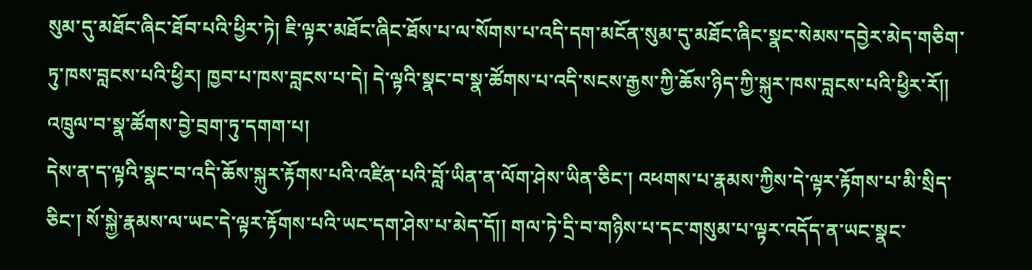སུམ་དུ་མཐོང་ཞིང་ཐོབ་པའི་ཕྱིར་ཏེ། ཇི་ལྟར་མཐོང་ཞིང་ཐོས་པ་ལ་སོགས་པ་འདི་དག་མངོན་སུམ་དུ་མཐོང་ཞིང་སྣང་སེམས་དབྱེར་མེད་གཅིག་ཏུ་ཁས་བླངས་པའི་ཕྱིར། ཁྱབ་པ་ཁས་བླངས་པ་དེ། དེ་ལྟའི་སྣང་བ་སྣ་ཚོགས་པ་འདི་སངས་རྒྱས་ཀྱི་ཆོས་ཉིད་ཀྱི་སྐུར་ཁས་བླངས་པའི་ཕྱིར་རོ།།
འཁྲུལ་བ་སྣ་ཚོགས་བྱེ་བྲག་ཏུ་དགག་པ།
དེས་ན་ད་ལྟའི་སྣང་བ་འདི་ཆོས་སྐུར་རྟོགས་པའི་འཛིན་པའི་བློ་ཡིན་ན་ལོག་ཤེས་ཡིན་ཅིང་། འཕགས་པ་རྣམས་ཀྱིས་དེ་ལྟར་རྟོགས་པ་མི་སྲིད་ཅིང་། སོ་སྐྱེ་རྣམས་ལ་ཡང་དེ་ལྟར་རྟོགས་པའི་ཡང་དག་ཤེས་པ་མེད་དོ།། གལ་ཏེ་དྲི་བ་གཉིས་པ་དང་གསུམ་པ་ལྟར་འདོད་ན་ཡང་སྣང་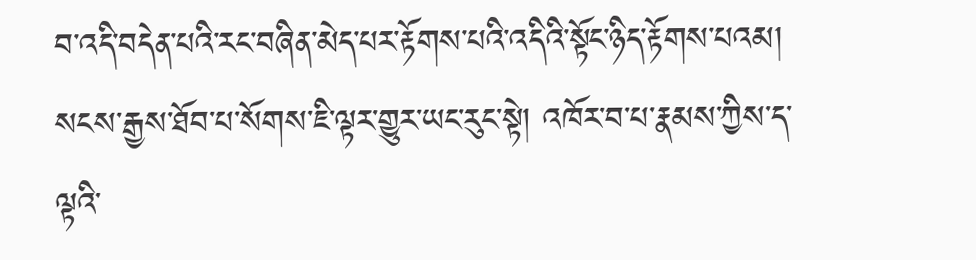བ་འདི་བདེན་པའི་རང་བཞིན་མེད་པར་རྟོགས་པའི་འདིའི་སྟོང་ཉིད་རྟོགས་པའམ། སངས་རྒྱས་ཐོབ་པ་སོགས་ཇི་ལྟར་གྱུར་ཡང་རུང་སྟེ། འཁོར་བ་པ་རྣམས་ཀྱིས་ད་ལྟའི་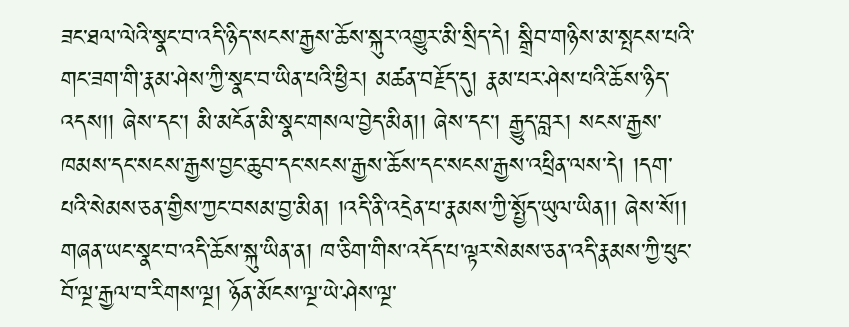ཟང་ཐལ་ལེའི་སྣང་བ་འདི་ཉིད་སངས་རྒྱས་ཆོས་སྐུར་འགྱུར་མི་སྲིད་དེ། སྒྲིབ་གཉིས་མ་སྤངས་པའི་གང་ཟག་གི་རྣམ་ཤེས་ཀྱི་སྣང་བ་ཡིན་པའི་ཕྱིར། མཚན་བརྗོད་དུ། རྣམ་པར་ཤེས་པའི་ཆོས་ཉིད་འདས།། ཞེས་དང་། མི་མངོན་མི་སྣང་གསལ་བྱེད་མིན།། ཞེས་དང་། རྒྱུད་བླར། སངས་རྒྱས་ཁམས་དང་སངས་རྒྱས་བྱང་ཆུབ་དང་སངས་རྒྱས་ཆོས་དང་སངས་རྒྱས་འཕྲིན་ལས་དེ། །དག་པའི་སེམས་ཅན་གྱིས་ཀྱང་བསམ་བྱ་མིན། །འདི་ནི་འདྲེན་པ་རྣམས་ཀྱི་སྤྱོད་ཡུལ་ཡིན།། ཞེས་སོ།། གཞན་ཡང་སྣང་བ་འདི་ཆོས་སྐུ་ཡིན་ན། ཁ་ཅིག་གིས་འདོད་པ་ལྟར་སེམས་ཅན་འདི་རྣམས་ཀྱི་ཕུང་བོ་ལྔ་རྒྱལ་བ་རིགས་ལྔ། ཉོན་མོངས་ལྔ་ཡེ་ཤེས་ལྔ་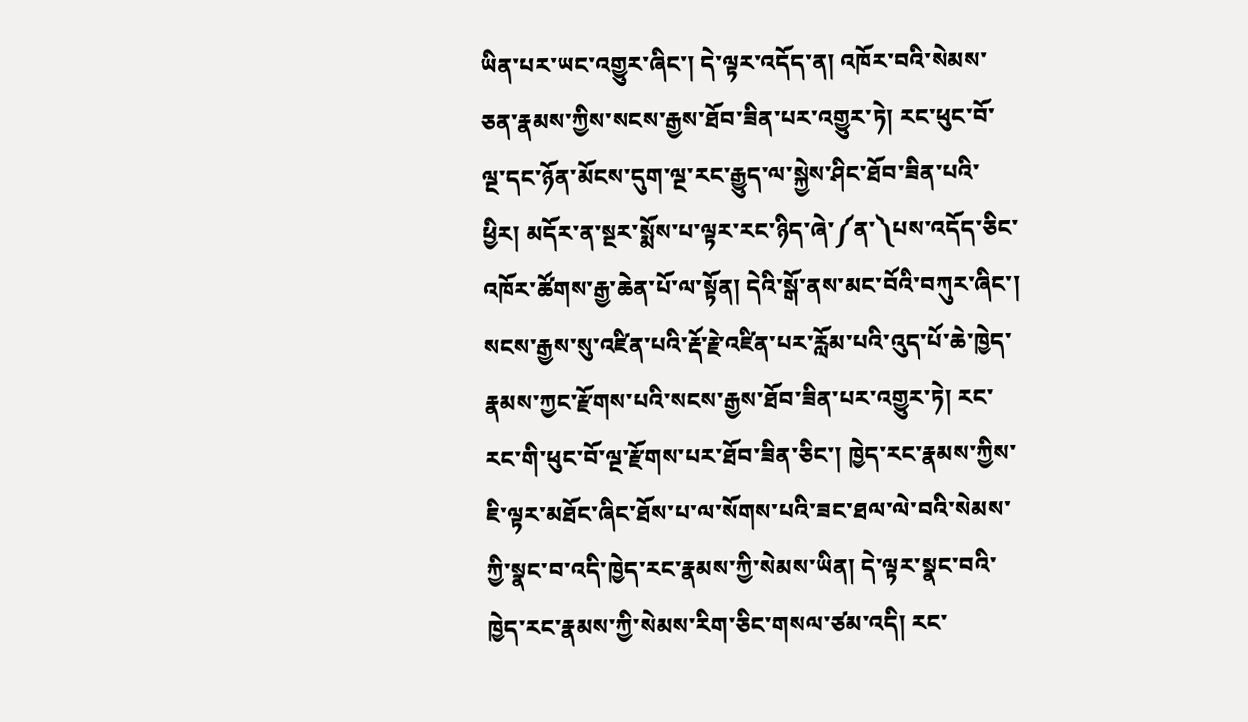ཡིན་པར་ཡང་འགྱུར་ཞིང་། དེ་ལྟར་འདོད་ན། འཁོར་བའི་སེམས་ཅན་རྣམས་ཀྱིས་སངས་རྒྱས་ཐོབ་ཟིན་པར་འགྱུར་ཏེ། རང་ཕུང་བོ་ལྔ་དང་ཉོན་མོངས་དུག་ལྔ་རང་རྒྱུད་ལ་སྐྱེས་ཤིང་ཐོབ་ཟིན་པའི་ཕྱིར། མདོར་ན་སྔར་སྨོས་པ་ལྟར་རང་ཉིད་ཞེ་༼ན་༽པས་འདོད་ཅིང་འཁོར་ཚོགས་རྒྱ་ཆེན་པོ་ལ་སྟོན། དེའི་སྒོ་ནས་མང་བོའི་བཀུར་ཞིང་། སངས་རྒྱས་སུ་འཛིན་པའི་རྡོ་རྗེ་འཛིན་པར་རློམ་པའི་འུད་པོ་ཆེ་ཁྱེད་རྣམས་ཀྱང་རྫོགས་པའི་སངས་རྒྱས་ཐོབ་ཟིན་པར་འགྱུར་ཏེ། རང་རང་གི་ཕུང་བོ་ལྔ་རྫོགས་པར་ཐོབ་ཟིན་ཅིང་། ཁྱེད་རང་རྣམས་ཀྱིས་ཇི་ལྟར་མཐོང་ཞིང་ཐོས་པ་ལ་སོགས་པའི་ཟང་ཐལ་ལེ་བའི་སེམས་ཀྱི་སྣང་བ་འདི་ཁྱེད་རང་རྣམས་ཀྱི་སེམས་ཡིན། དེ་ལྟར་སྣང་བའི་ཁྱེད་རང་རྣམས་ཀྱི་སེམས་རིག་ཅིང་གསལ་ཙམ་འདི། རང་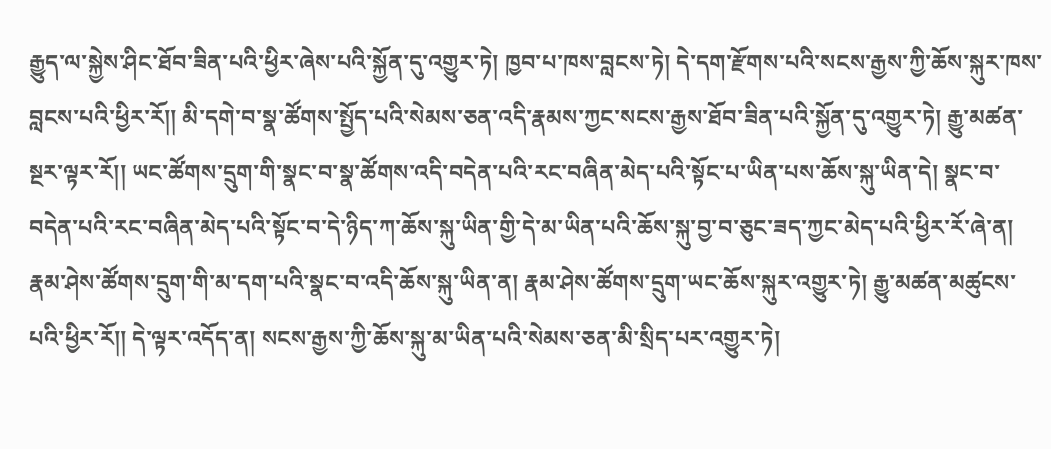རྒྱུད་ལ་སྐྱེས་ཤིང་ཐོབ་ཟིན་པའི་ཕྱིར་ཞེས་པའི་སྐྱོན་དུ་འགྱུར་ཏེ། ཁྱབ་པ་ཁས་བླངས་ཏེ། དེ་དག་རྫོགས་པའི་སངས་རྒྱས་ཀྱི་ཆོས་སྐུར་ཁས་བླངས་པའི་ཕྱིར་རོ།། མི་དགེ་བ་སྣ་ཚོགས་སྤྱོད་པའི་སེམས་ཅན་འདི་རྣམས་ཀྱང་སངས་རྒྱས་ཐོབ་ཟིན་པའི་སྐྱོན་དུ་འགྱུར་ཏེ། རྒྱུ་མཚན་སྔར་ལྟར་རོ།། ཡང་ཚོགས་དྲུག་གི་སྣང་བ་སྣ་ཚོགས་འདི་བདེན་པའི་རང་བཞིན་མེད་པའི་སྟོང་པ་ཡིན་པས་ཆོས་སྐུ་ཡིན་དེ། སྣང་བ་བདེན་པའི་རང་བཞིན་མེད་པའི་སྟོང་བ་དེ་ཉིད་ཀ་ཆོས་སྐུ་ཡིན་གྱི་དེ་མ་ཡིན་པའི་ཆོས་སྐུ་བྱ་བ་ཅུང་ཟད་ཀྱང་མེད་པའི་ཕྱིར་རོ་ཞེ་ན། རྣམ་ཤེས་ཚོགས་དྲུག་གི་མ་དག་པའི་སྣང་བ་འདི་ཆོས་སྐུ་ཡིན་ན། རྣམ་ཤེས་ཚོགས་དྲུག་ཡང་ཆོས་སྐུར་འགྱུར་ཏེ། རྒྱུ་མཚན་མཚུངས་པའི་ཕྱིར་རོ།། དེ་ལྟར་འདོད་ན། སངས་རྒྱས་ཀྱི་ཆོས་སྐུ་མ་ཡིན་པའི་སེམས་ཅན་མི་སྲིད་པར་འགྱུར་ཏེ།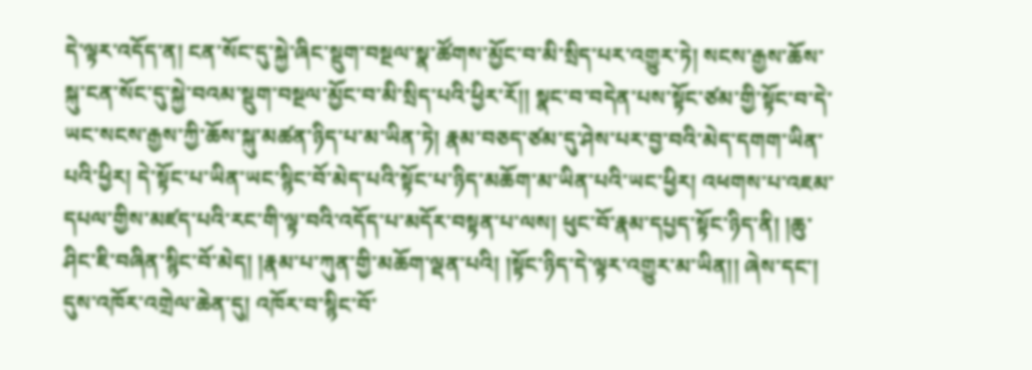དེ་ལྟར་འདོད་ན། ངན་སོང་དུ་སྐྱེ་ཞིང་སྡུག་བསྔལ་སྣ་ཚོགས་མྱོང་བ་མི་སྲིད་པར་འགྱུར་ཏེ། སངས་རྒྱས་ཆོས་སྐུ་ངན་སོང་དུ་སྐྱེ་བའམ་སྡུག་བསྔལ་མྱོང་བ་མི་སྲིད་པའི་ཕྱིར་རོ།། སྣང་བ་བདེན་པས་སྟོང་ཙམ་གྱི་སྟོང་བ་དེ་ཡང་སངས་རྒྱས་ཀྱི་ཆོས་སྐུ་མཚན་ཉིད་པ་མ་ཡིན་ཏེ། རྣམ་བཅད་ཙམ་དུ་ཤེས་པར་བྱ་བའི་མེད་དགག་ཡིན་པའི་ཕྱིར། དེ་སྟོང་པ་ཡིན་ཡང་སྙིང་བོ་མེད་པའི་སྟོང་པ་ཉིད་མཆོག་མ་ཡིན་པའི་ཡང་ཕྱིར། འཕགས་པ་འཇམ་དཔལ་གྱིས་མཛད་པའི་རང་གི་ལྟ་བའི་འདོད་པ་མདོར་བསྟན་པ་ལས། ཕུང་བོ་རྣམ་དཔྱད་སྟོང་ཉིད་ནི། །ཆུ་ཤིང་ཇི་བཞིན་སྙིང་བོ་མེད། །རྣམ་པ་ཀུན་གྱི་མཆོག་ལྡན་པའི། །སྟོང་ཉིད་དེ་ལྟར་འགྱུར་མ་ཡིན།། ཞེས་དང་། དུས་འཁོར་འགྲེལ་ཆེན་དུ། འཁོར་བ་སྙིང་བོ་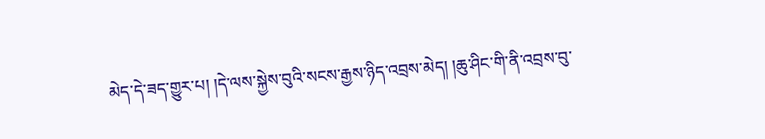མེད་དེ་ཟད་གྱུར་པ། །དེ་ལས་སྐྱེས་བུའི་སངས་རྒྱས་ཉིད་འབྲས་མེད། །ཆུ་ཤིང་གི་ནི་འབྲས་བུ་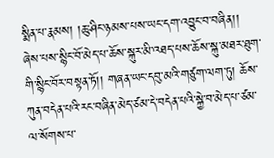སྨིན་པ་རྣམས། །ཆུ་ཤིང་ཉམས་པས་ཡང་དག་འབྱུང་བ་བཞིན།། ཞེས་པས་སྙིང་བོ་མེད་པ་ཆོས་སྐུར་མི་འཐད་པས་ཆོས་སྐུ་མཐར་ཐུག་གི་སྙིང་བོར་བསྟན་ཏོ།། གཞན་ཡང་དབུ་མའི་གཙུག་ལག་ཏུ། ཆོས་ཀུན་བདེན་པའི་རང་བཞིན་མེད་ཙམ་དེ་བདེན་པའི་སྐྱེ་བ་མེད་པ་ཙམ་ལ་སོགས་པ་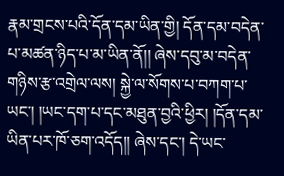རྣམ་གྲངས་པའི་དོན་དམ་ཡིན་གྱི། དོན་དམ་བདེན་པ་མཚན་ཉིད་པ་མ་ཡིན་ནོ།། ཞེས་དབུ་མ་བདེན་གཉིས་རྩ་འགྲེལ་ལས། སྐྱེ་ལ་སོགས་པ་བཀག་པ་ཡང་། །ཡང་དག་པ་དང་མཐུན་བྱའི་ཕྱིར། །དོན་དམ་ཡིན་པར་ཁོ་ཅག་འདོད།། ཞེས་དང་། དེ་ཡང་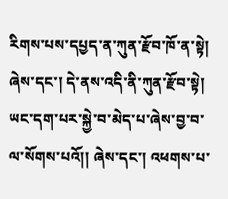རིགས་པས་དཔྱད་ན་ཀུན་རྫོབ་ཁོ་ན་སྟེ། ཞེས་དང་། དེ་ནས་འདི་ནི་ཀུན་རྫོབ་སྟེ། ཡང་དག་པར་སྐྱེ་བ་མེད་པ་ཞེས་བྱ་བ་ལ་སོགས་པའོ།། ཞེས་དང་། འཕགས་པ་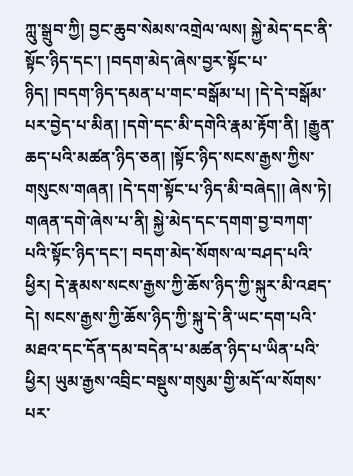ཀླུ་སྒྲུབ་ཀྱི། བྱང་ཆུབ་སེམས་འགྲེལ་ལས། སྐྱེ་མེད་དང་ནི་སྟོང་ཉིད་དང་། །བདག་མེད་ཞེས་བྱར་སྟོང་པ་ཉིད། །བདག་ཉིད་དམན་པ་གང་བསྒོམ་པ། །དེ་དེ་བསྒོམ་པར་བྱེད་པ་མིན། །དགེ་དང་མི་དགེའི་རྣམ་རྟོག་ནི། །རྒྱུན་ཆད་པའི་མཚན་ཉིད་ཅན། །སྟོང་ཉིད་སངས་རྒྱས་ཀྱིས་གསུངས་གཞན། །དེ་དག་སྟོང་པ་ཉིད་མི་བཞེད།། ཞེས་ཏེ། གཞན་དགེ་ཞེས་པ་ནི། སྐྱེ་མེད་དང་དགག་བྱ་བཀག་པའི་སྟོང་ཉིད་དང་། བདག་མེད་སོགས་ལ་བཤད་པའི་ཕྱིར། དེ་རྣམས་སངས་རྒྱས་ཀྱི་ཆོས་ཉིད་ཀྱི་སྐུར་མི་འཐད་དེ། སངས་རྒྱས་ཀྱི་ཆོས་ཉིད་ཀྱི་སྐུ་དེ་ནི་ཡང་དག་པའི་མཐའ་དང་དོན་དམ་བདེན་པ་མཚན་ཉིད་པ་ཡིན་པའི་ཕྱིར། ཡུམ་རྒྱས་འབྲིང་བསྡུས་གསུམ་གྱི་མདོ་ལ་སོགས་པར་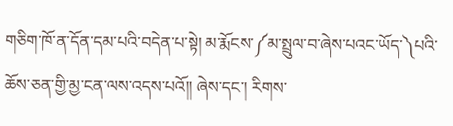གཅིག་ཁོ་ན་དོན་དམ་པའི་བདེན་པ་སྟེ། མ་རྨོངས་༼མ་སྤྲུལ་བ་ཞེས་པའང་ཡོད་༽པའི་ཆོས་ཅན་གྱི་མྱ་ངན་ལས་འདས་པའོ།། ཞེས་དང་། རིགས་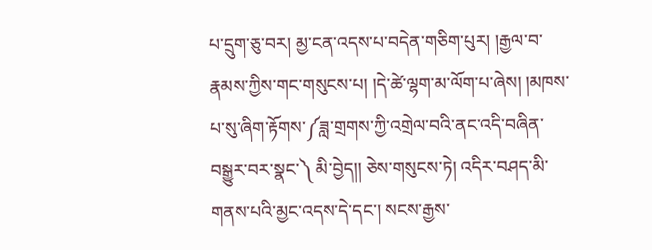པ་དྲུག་ཅུ་བར། མྱ་ངན་འདས་པ་བདེན་གཅིག་པུར། །རྒྱལ་བ་རྣམས་ཀྱིས་གང་གསུངས་པ། །དེ་ཚེ་ལྷག་མ་ལོག་པ་ཞེས། །མཁས་པ་སུ་ཞིག་རྟོགས་༼ཟླ་གྲགས་ཀྱི་འགྲེལ་བའི་ནང་འདི་བཞིན་བསྒྱུར་བར་སྣང་༽ མི་བྱེད།། ཅེས་གསུངས་ཏེ། འདིར་བཤད་མི་གནས་པའི་མྱང་འདས་དེ་དང་། སངས་རྒྱས་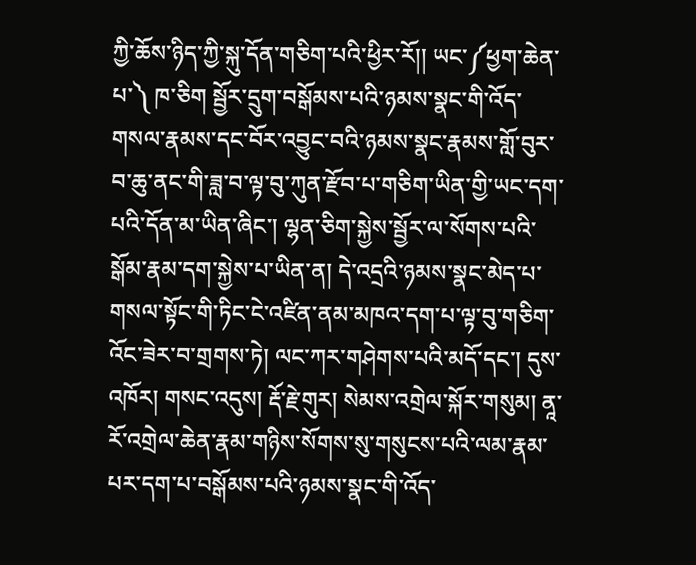ཀྱི་ཆོས་ཉིད་ཀྱི་སྐུ་དོན་གཅིག་པའི་ཕྱིར་རོ།། ཡང་༼ཕྱག་ཆེན་པ་༽ ཁ་ཅིག སྦྱོར་དྲུག་བསྒོམས་པའི་ཉམས་སྣང་གི་འོད་གསལ་རྣམས་དང་བོར་འབྱུང་བའི་ཉམས་སྣང་རྣམས་གློ་བུར་བ་ཆུ་ནང་གི་ཟླ་བ་ལྟ་བུ་ཀུན་རྫོབ་པ་གཅིག་ཡིན་གྱི་ཡང་དག་པའི་དོན་མ་ཡིན་ཞིང་། ལྷན་ཅིག་སྐྱེས་སྦྱོར་ལ་སོགས་པའི་སྒོམ་རྣམ་དག་སྐྱེས་པ་ཡིན་ན། དེ་འདྲའི་ཉམས་སྣང་མེད་པ་གསལ་སྟོང་གི་ཏིང་ངེ་འཛིན་ནམ་མཁའ་དག་པ་ལྟ་བུ་གཅིག་འོང་ཟེར་བ་གྲགས་ཏེ། ལང་ཀར་གཤེགས་པའི་མདོ་དང་། དུས་འཁོར། གསང་འདུས། རྡོ་རྗེ་གུར། སེམས་འགྲེལ་སྐོར་གསུམ། ནཱ་རོ་འགྲེལ་ཆེན་རྣམ་གཉིས་སོགས་སུ་གསུངས་པའི་ལམ་རྣམ་པར་དག་པ་བསྒོམས་པའི་ཉམས་སྣང་གི་འོད་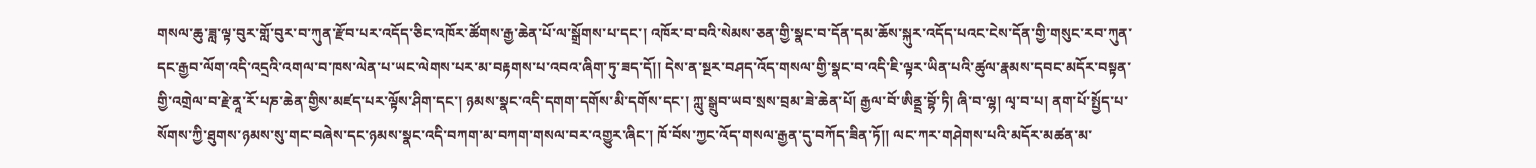གསལ་ཆུ་ཟླ་ལྟ་བུར་གློ་བུར་བ་ཀུན་རྫོབ་པར་འདོད་ཅིང་འཁོར་ཚོགས་རྒྱ་ཆེན་པོ་ལ་སྒྲོགས་པ་དང་། འཁོར་བ་བའི་སེམས་ཅན་གྱི་སྣང་བ་དོན་དམ་ཆོས་སྐུར་འདོད་པའང་ངེས་དོན་གྱི་གསུང་རབ་ཀུན་དང་རྒྱབ་ལོག་འདི་འདྲའི་འགལ་བ་ཁས་ལེན་པ་ཡང་ལེགས་པར་མ་བརྟགས་པ་འབའ་ཞིག་ཏུ་ཟད་དོ།། དེས་ན་སྔར་བཤད་འོད་གསལ་གྱི་སྣང་བ་འདི་ཇི་ལྟར་ཡིན་པའི་ཚུལ་རྣམས་དབང་མདོར་བསྟན་གྱི་འགྲེལ་བ་རྗེ་ནཱ་རོ་པཎ་ཆེན་གྱིས་མཛད་པར་ལྟོས་ཤིག་དང་། ཉམས་སྣང་འདི་དགག་དགོས་མི་དགོས་དང་། ཀླུ་སྒྲུབ་ཡབ་སྲས་བྲམ་ཟེ་ཆེན་པོ། རྒྱལ་བོ་ཨིནྡྲ་བྷོ་ཏི། ཞི་བ་ལྷ། ལྭ་བ་པ། ནག་པོ་སྤྱོད་པ་སོགས་ཀྱི་ཐུགས་ཉམས་སུ་གང་བཞེས་དང་ཉམས་སྣང་འདི་བཀག་མ་བཀག་གསལ་བར་འགྱུར་ཞིང་། ཁོ་བོས་ཀྱང་འོད་གསལ་རྒྱན་དུ་བཀོད་ཟིན་ཏོ།། ལང་ཀར་གཤེགས་པའི་མདོར་མཚན་མ་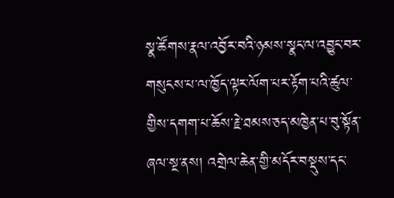སྣ་ཚོགས་རྣལ་འབྱོར་བའི་ཉམས་སྣང་ལ་འབྱུང་བར་གསུངས་པ་ལ་ཁྱོད་ལྟར་ལོག་པར་རྟོག་པའི་ཚུལ་གྱིས་དགག་པ་ཆོས་རྗེ་ཐམས་ཅད་མཁྱེན་པ་བུ་སྟོན་ཞལ་སྔ་ནས། འགྲེལ་ཆེན་གྱི་མདོར་བསྡུས་དང་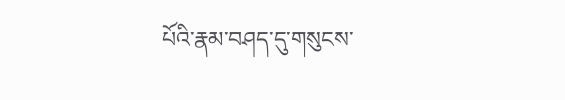པོའི་རྣམ་བཤད་དུ་གསུངས་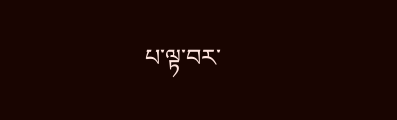པ་ལྟ་བར་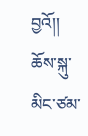བྱའོ།།
ཆོས་སྐུ་མིང་ཙམ་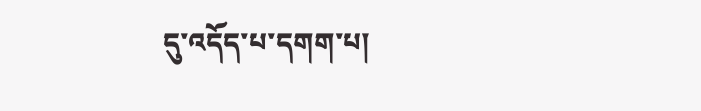དུ་འདོད་པ་དགག་པ།